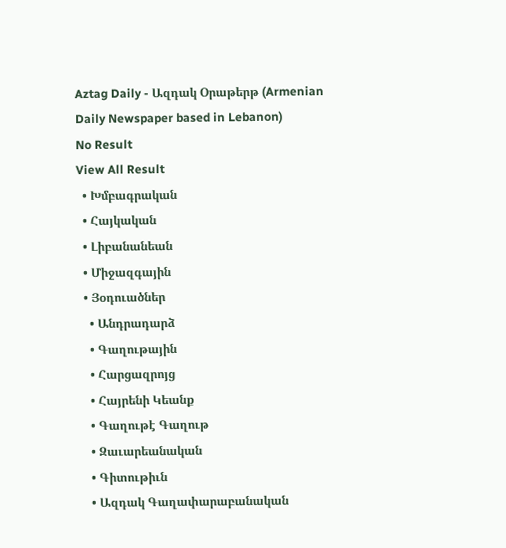Aztag Daily - Ազդակ Օրաթերթ (Armenian Daily Newspaper based in Lebanon)
No Result
View All Result
  • Խմբագրական
  • Հայկական
  • Լիբանանեան
  • Միջազգային
  • Յօդուածներ
    • Անդրադարձ
    • Գաղութային
    • Հարցազրոյց
    • Հայրենի Կեանք
    • Գաղութէ Գաղութ
    • Զաւարեանական
    • Գիտութիւն
    • Ազդակ Գաղափարաբանական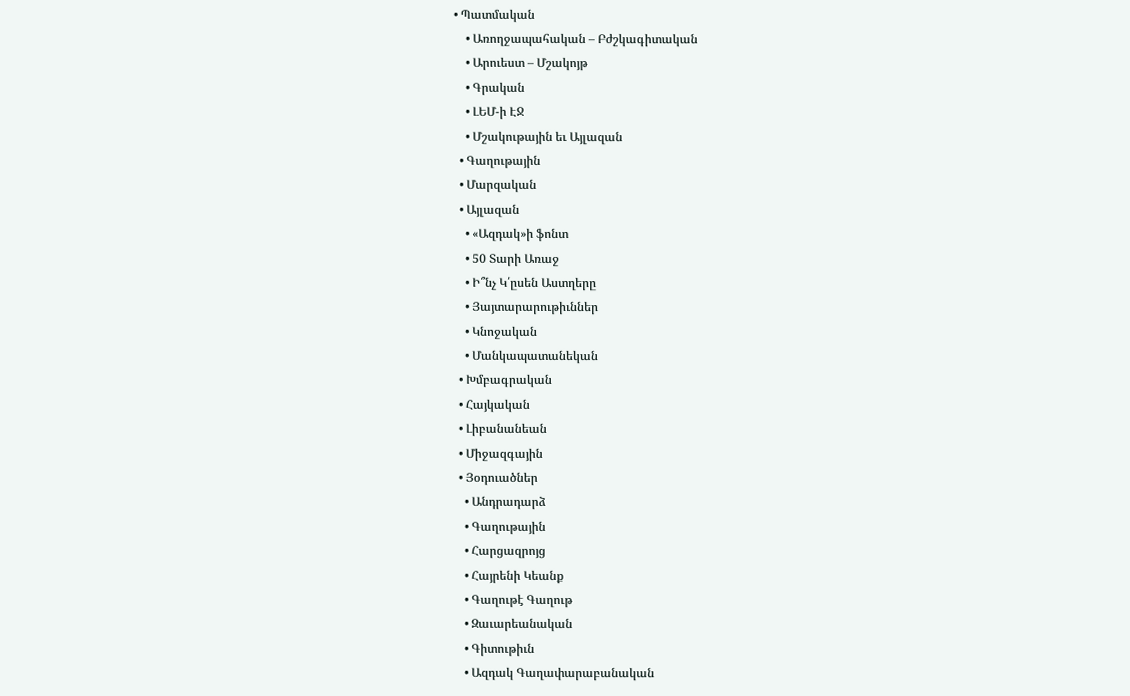• Պատմական
    • Առողջապահական – Բժշկագիտական
    • Արուեստ – Մշակոյթ
    • Գրական
    • ԼԵՄ-ի ԷՋ
    • Մշակութային եւ Այլազան
  • Գաղութային
  • Մարզական
  • Այլազան
    • «Ազդակ»ի ֆոնտ
    • 50 Տարի Առաջ
    • Ի՞նչ Կ՛ըսեն Աստղերը
    • Յայտարարութիւններ
    • Կնոջական
    • Մանկապատանեկան
  • Խմբագրական
  • Հայկական
  • Լիբանանեան
  • Միջազգային
  • Յօդուածներ
    • Անդրադարձ
    • Գաղութային
    • Հարցազրոյց
    • Հայրենի Կեանք
    • Գաղութէ Գաղութ
    • Զաւարեանական
    • Գիտութիւն
    • Ազդակ Գաղափարաբանական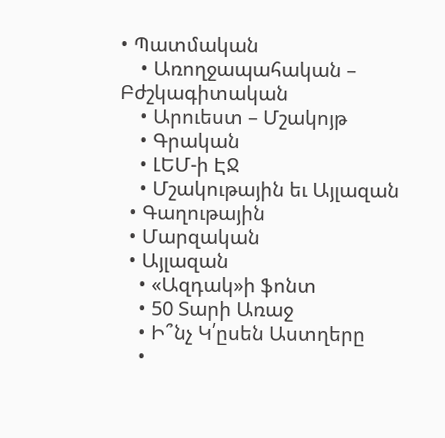• Պատմական
    • Առողջապահական – Բժշկագիտական
    • Արուեստ – Մշակոյթ
    • Գրական
    • ԼԵՄ-ի ԷՋ
    • Մշակութային եւ Այլազան
  • Գաղութային
  • Մարզական
  • Այլազան
    • «Ազդակ»ի ֆոնտ
    • 50 Տարի Առաջ
    • Ի՞նչ Կ՛ըսեն Աստղերը
    •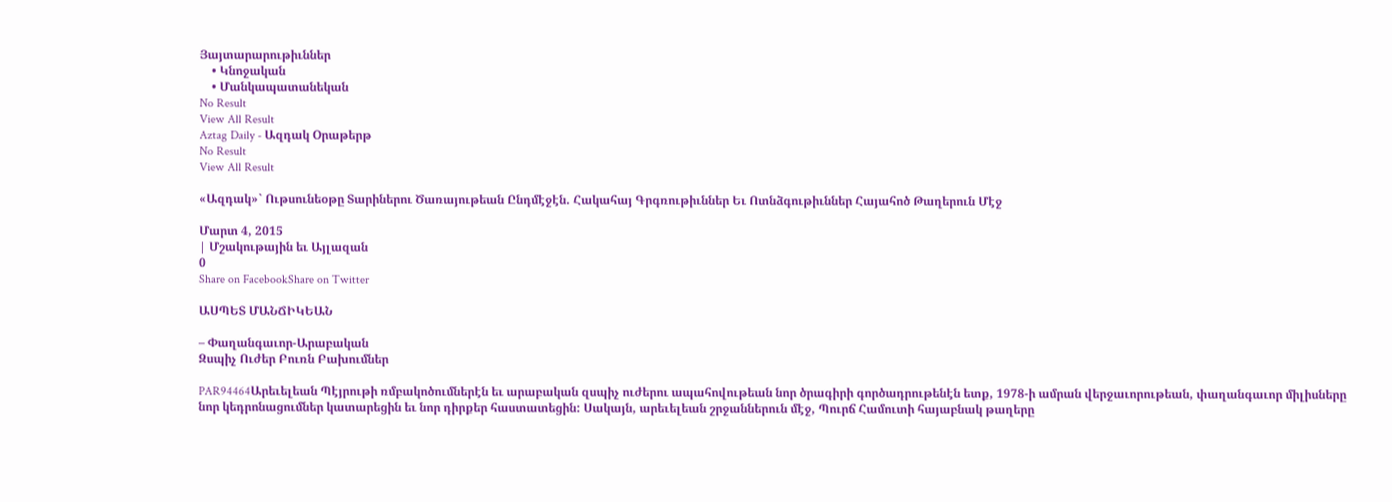Յայտարարութիւններ
    • Կնոջական
    • Մանկապատանեկան
No Result
View All Result
Aztag Daily - Ազդակ Օրաթերթ
No Result
View All Result

«Ազդակ»` Ութսունեօթը Տարիներու Ծառայութեան Ընդմէջէն. Հակահայ Գրգռութիւններ Եւ Ոտնձգութիւններ Հայահոծ Թաղերուն Մէջ

Մարտ 4, 2015
| Մշակութային եւ Այլազան
0
Share on FacebookShare on Twitter

ԱՍՊԵՏ ՄԱՆՃԻԿԵԱՆ

– Փաղանգաւոր-Արաբական
Զսպիչ Ուժեր Բուռն Բախումներ

PAR94464Արեւելեան Պէյրութի ռմբակոծումներէն եւ արաբական զսպիչ ուժերու ապահովութեան նոր ծրագիրի գործադրութենէն ետք, 1978-ի ամրան վերջաւորութեան, փաղանգաւոր միլիսները նոր կեդրոնացումներ կատարեցին եւ նոր դիրքեր հաստատեցին: Սակայն, արեւելեան շրջաններուն մէջ, Պուրճ Համուտի հայաբնակ թաղերը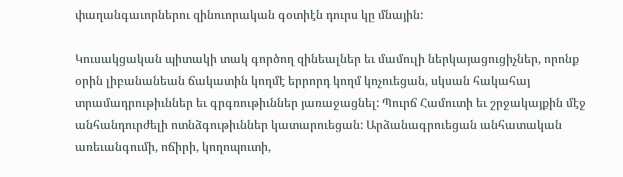փաղանգաւորներու զինուորական գօտիէն դուրս կը մնային:

Կուսակցական պիտակի տակ գործող զինեալներ եւ մամուլի ներկայացուցիչներ, որոնք օրին լիբանանեան ճակատին կողմէ երրորդ կողմ կոչուեցան, սկսան հակահայ տրամադրութիւններ եւ գրգռութիւններ յառաջացնել: Պուրճ Համուտի եւ շրջակայքին մէջ անհանդուրժելի ոտնձգութիւններ կատարուեցան: Արձանագրուեցան անհատական առեւանգումի, ոճիրի, կողոպուտի,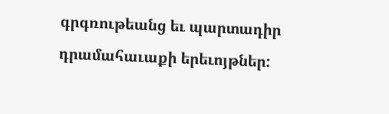գրգռութեանց եւ պարտադիր դրամահաւաքի երեւոյթներ: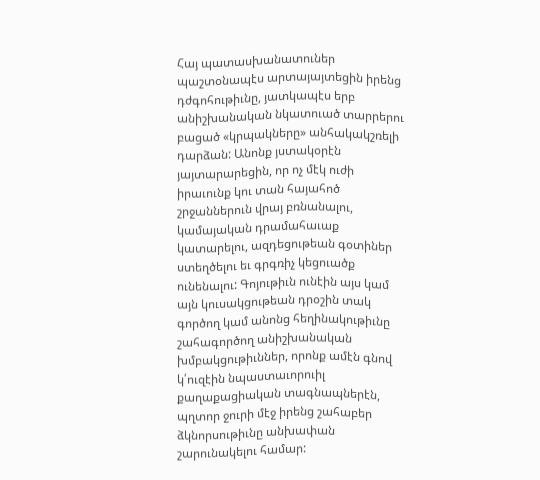Հայ պատասխանատուներ պաշտօնապէս արտայայտեցին իրենց դժգոհութիւնը, յատկապէս երբ անիշխանական նկատուած տարրերու բացած «կրպակները» անհակակշռելի դարձան: Անոնք յստակօրէն յայտարարեցին, որ ոչ մէկ ուժի իրաւունք կու տան հայահոծ շրջաններուն վրայ բռնանալու, կամայական դրամահաւաք կատարելու, ազդեցութեան գօտիներ ստեղծելու եւ գրգռիչ կեցուածք ունենալու: Գոյութիւն ունէին այս կամ այն կուսակցութեան դրօշին տակ գործող կամ անոնց հեղինակութիւնը շահագործող անիշխանական խմբակցութիւններ, որոնք ամէն գնով կ՛ուզէին նպաստաւորուիլ քաղաքացիական տագնապներէն, պղտոր ջուրի մէջ իրենց շահաբեր ձկնորսութիւնը անխափան շարունակելու համար: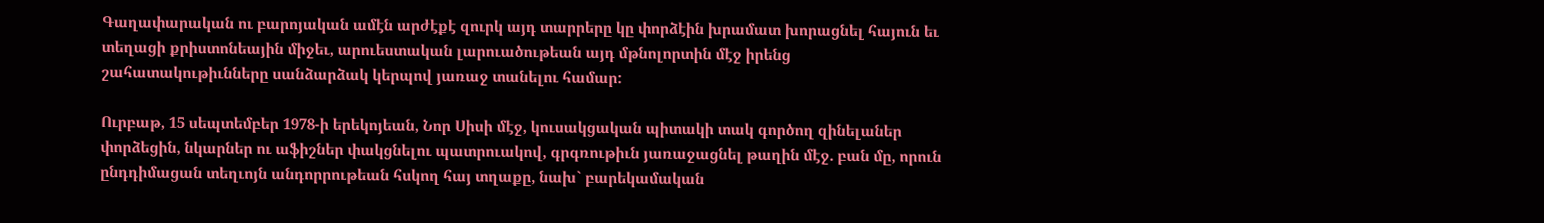Գաղափարական ու բարոյական ամէն արժէքէ զուրկ այդ տարրերը կը փորձէին խրամատ խորացնել հայուն եւ տեղացի քրիստոնեային միջեւ, արուեստական լարուածութեան այդ մթնոլորտին մէջ իրենց շահատակութիւնները սանձարձակ կերպով յառաջ տանելու համար:

Ուրբաթ, 15 սեպտեմբեր 1978-ի երեկոյեան, Նոր Սիսի մէջ, կուսակցական պիտակի տակ գործող զինելաներ փորձեցին, նկարներ ու աֆիշներ փակցնելու պատրուակով, գրգռութիւն յառաջացնել թաղին մէջ. բան մը, որուն ընդդիմացան տեղւոյն անդորրութեան հսկող հայ տղաքը, նախ` բարեկամական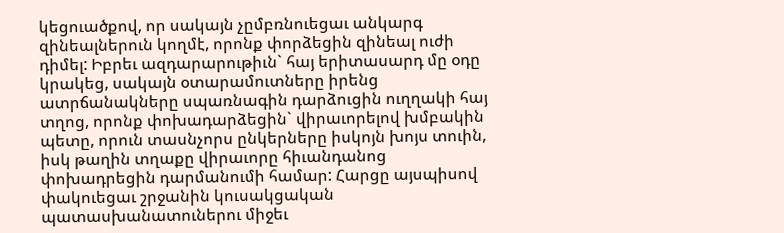կեցուածքով, որ սակայն չըմբռնուեցաւ անկարգ զինեալներուն կողմէ, որոնք փորձեցին զինեալ ուժի դիմել: Իբրեւ ազդարարութիւն` հայ երիտասարդ մը օդը կրակեց, սակայն օտարամուտները իրենց ատրճանակները սպառնագին դարձուցին ուղղակի հայ տղոց, որոնք փոխադարձեցին` վիրաւորելով խմբակին պետը, որուն տասնչորս ընկերները իսկոյն խոյս տուին, իսկ թաղին տղաքը վիրաւորը հիւանդանոց փոխադրեցին դարմանումի համար: Հարցը այսպիսով փակուեցաւ շրջանին կուսակցական պատասխանատուներու միջեւ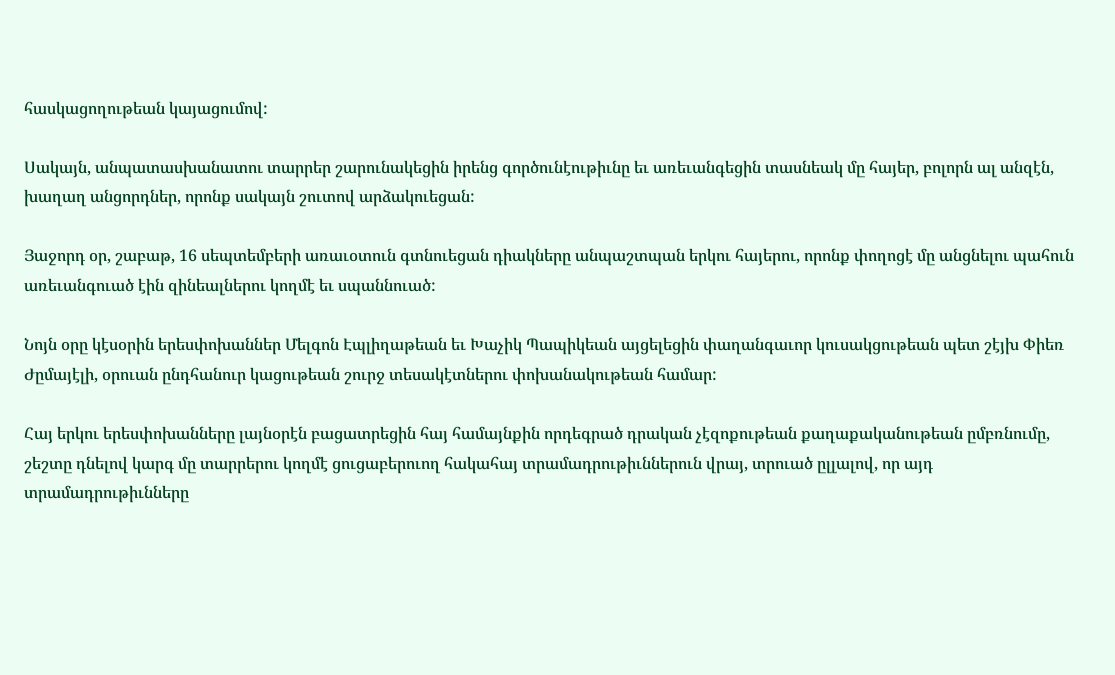հասկացողութեան կայացումով:

Սակայն, անպատասխանատու տարրեր շարունակեցին իրենց գործունէութիւնը եւ առեւանգեցին տասնեակ մը հայեր, բոլորն ալ անզէն, խաղաղ անցորդներ, որոնք սակայն շուտով արձակուեցան:

Յաջորդ օր, շաբաթ, 16 սեպտեմբերի առաւօտուն գտնուեցան դիակները անպաշտպան երկու հայերու, որոնք փողոցէ մը անցնելու պահուն առեւանգուած էին զինեալներու կողմէ եւ սպաննուած:

Նոյն օրը կէսօրին երեսփոխաններ Մելգոն Էպլիղաթեան եւ Խաչիկ Պապիկեան այցելեցին փաղանգաւոր կուսակցութեան պետ շէյխ Փիեռ Ժըմայէլի, օրուան ընդհանուր կացութեան շուրջ տեսակէտներու փոխանակութեան համար:

Հայ երկու երեսփոխանները լայնօրէն բացատրեցին հայ համայնքին որդեգրած դրական չէզոքութեան քաղաքականութեան ըմբռնումը, շեշտը դնելով կարգ մը տարրերու կողմէ ցուցաբերուող հակահայ տրամադրութիւններուն վրայ, տրուած ըլլալով, որ այդ տրամադրութիւնները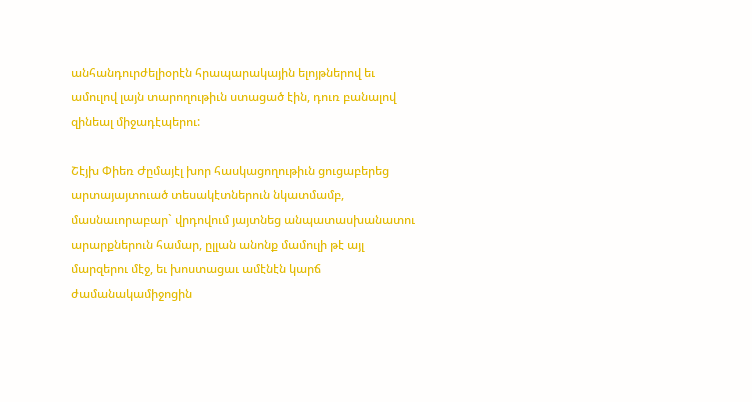անհանդուրժելիօրէն հրապարակային ելոյթներով եւ ամուլով լայն տարողութիւն ստացած էին, դուռ բանալով զինեալ միջադէպերու:

Շէյխ Փիեռ Ժըմայէլ խոր հասկացողութիւն ցուցաբերեց արտայայտուած տեսակէտներուն նկատմամբ, մասնաւորաբար` վրդովում յայտնեց անպատասխանատու արարքներուն համար, ըլլան անոնք մամուլի թէ այլ մարզերու մէջ, եւ խոստացաւ ամէնէն կարճ ժամանակամիջոցին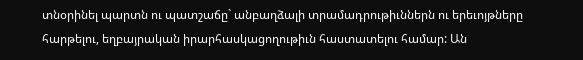տնօրինել պարտն ու պատշաճը` անբաղձալի տրամադրութիւններն ու երեւոյթները հարթելու, եղբայրական իրարհասկացողութիւն հաստատելու համար: Ան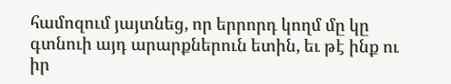համոզում յայտնեց, որ երրորդ կողմ մը կը գտնուի այդ արարքներուն ետին, եւ թէ ինք ու իր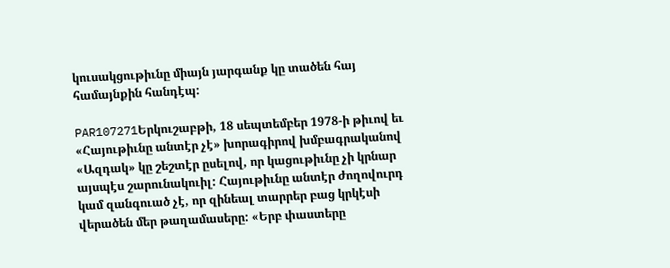կուսակցութիւնը միայն յարգանք կը տածեն հայ համայնքին հանդէպ:

PAR107271Երկուշաբթի, 18 սեպտեմբեր 1978-ի թիւով եւ «Հայութիւնը անտէր չէ» խորագիրով խմբագրականով «Ազդակ» կը շեշտէր ըսելով, որ կացութիւնը չի կրնար այսպէս շարունակուիլ: Հայութիւնը անտէր ժողովուրդ կամ զանգուած չէ, որ զինեալ տարրեր բաց կրկէսի վերածեն մեր թաղամասերը: «Երբ փաստերը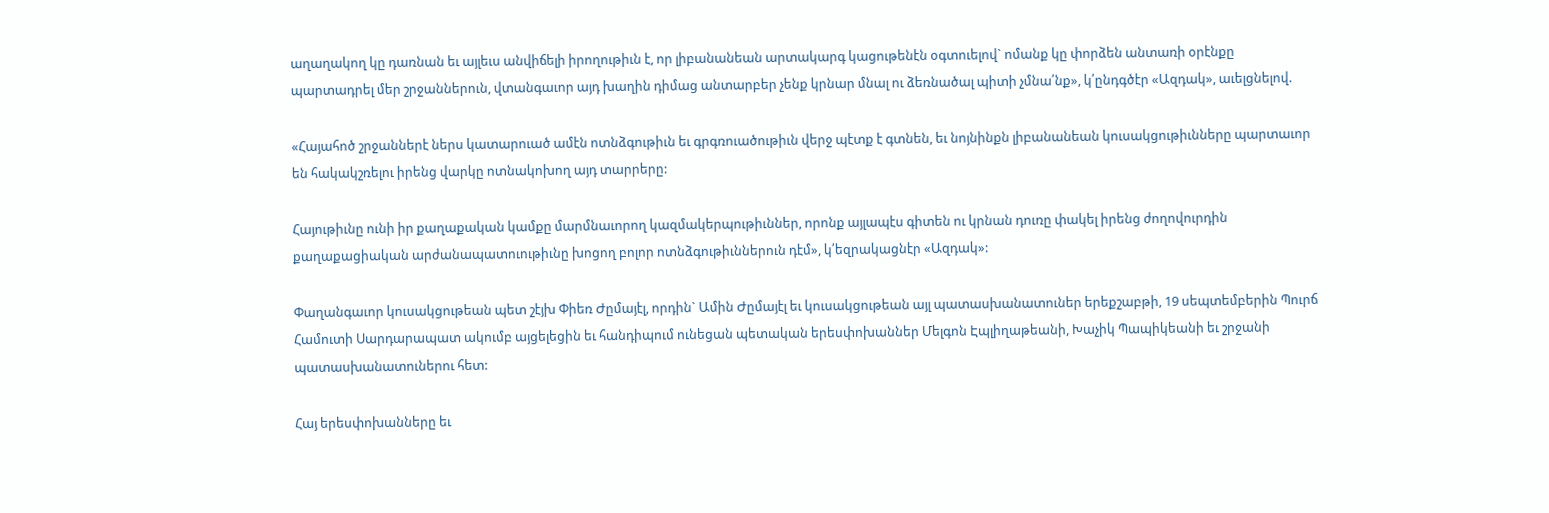աղաղակող կը դառնան եւ այլեւս անվիճելի իրողութիւն է, որ լիբանանեան արտակարգ կացութենէն օգտուելով` ոմանք կը փորձեն անտառի օրէնքը պարտադրել մեր շրջաններուն, վտանգաւոր այդ խաղին դիմաց անտարբեր չենք կրնար մնալ ու ձեռնածալ պիտի չմնա՛նք», կ՛ընդգծէր «Ազդակ», աւելցնելով.

«Հայահոծ շրջաններէ ներս կատարուած ամէն ոտնձգութիւն եւ գրգռուածութիւն վերջ պէտք է գտնեն, եւ նոյնինքն լիբանանեան կուսակցութիւնները պարտաւոր են հակակշռելու իրենց վարկը ոտնակոխող այդ տարրերը:

Հայութիւնը ունի իր քաղաքական կամքը մարմնաւորող կազմակերպութիւններ, որոնք այլապէս գիտեն ու կրնան դուռը փակել իրենց ժողովուրդին քաղաքացիական արժանապատուութիւնը խոցող բոլոր ոտնձգութիւններուն դէմ», կ՛եզրակացնէր «Ազդակ»:

Փաղանգաւոր կուսակցութեան պետ շէյխ Փիեռ Ժըմայէլ, որդին` Ամին Ժըմայէլ եւ կուսակցութեան այլ պատասխանատուներ երեքշաբթի, 19 սեպտեմբերին Պուրճ Համուտի Սարդարապատ ակումբ այցելեցին եւ հանդիպում ունեցան պետական երեսփոխաններ Մելգոն Էպլիղաթեանի, Խաչիկ Պապիկեանի եւ շրջանի պատասխանատուներու հետ:

Հայ երեսփոխանները եւ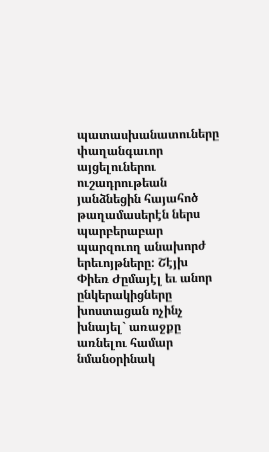պատասխանատուները փաղանգաւոր այցելուներու ուշադրութեան յանձնեցին հայահոծ թաղամասերէն ներս պարբերաբար պարզուող անախորժ երեւոյթները: Շէյխ Փիեռ Ժըմայէլ եւ անոր ընկերակիցները խոստացան ոչինչ խնայել` առաջքը առնելու համար նմանօրինակ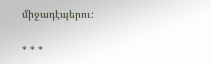միջադէպերու:

* * *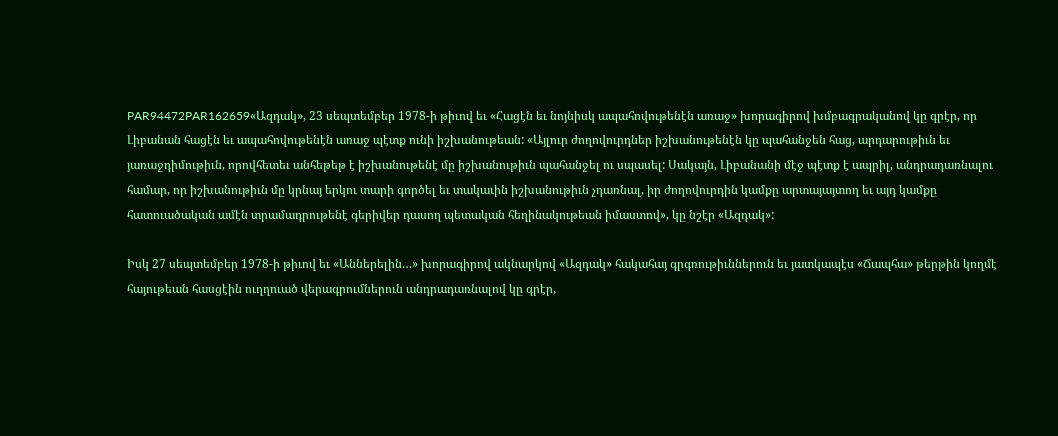PAR94472PAR162659«Ազդակ», 23 սեպտեմբեր 1978-ի թիւով եւ «Հացէն եւ նոյնիսկ ապահովութենէն առաջ» խորագիրով խմբագրականով կը գրէր, որ Լիբանան հացէն եւ ապահովութենէն առաջ պէտք ունի իշխանութեան: «Այլուր ժողովուրդներ իշխանութենէն կը պահանջեն հաց, արդարութիւն եւ յառաջդիմութիւն, որովհետեւ անհեթեթ է իշխանութենէ մը իշխանութիւն պահանջել ու սպասել: Սակայն, Լիբանանի մէջ պէտք է ապրիլ, անդրադառնալու համար, որ իշխանութիւն մը կրնայ երկու տարի գործել եւ տակաւին իշխանութիւն չդառնալ, իր ժողովուրդին կամքը արտայայտող եւ այդ կամքը հատուածական ամէն տրամադրութենէ գերիվեր դասող պետական հեղինակութեան իմաստով», կը նշէր «Ազդակ»:

Իսկ 27 սեպտեմբեր 1978-ի թիւով եւ «Աններելին…» խորագիրով ակնարկով «Ազդակ» հակահայ գրգռութիւններուն եւ յատկապէս «Ճապհա» թերթին կողմէ հայութեան հասցէին ուղղուած վերագրումներուն անդրադառնալով կը գրէր,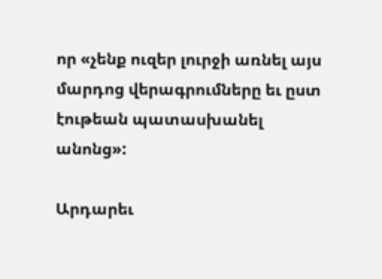որ «չենք ուզեր լուրջի առնել այս մարդոց վերագրումները եւ ըստ էութեան պատասխանել անոնց»:

Արդարեւ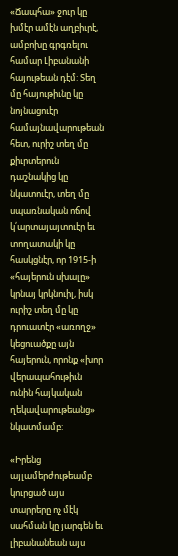«Ճապհա» ջուր կը խմէր ամէն աղբիւրէ, ամբոխը գրգռելու համար Լիբանանի հայութեան դէմ: Տեղ մը հայութիւնը կը նոյնացուէր համայնավարութեան հետ, ուրիշ տեղ մը քիւրտերուն դաշնակից կը նկատուէր, տեղ մը սպառնական ոճով կ՛արտայայտուէր եւ տողատակի կը հասկցնէր, որ 1915-ի «հայերուն սխալը» կրնայ կրկնուիլ, իսկ ուրիշ տեղ մը կը դրուատէր «առողջ» կեցուածքը այն հայերուն, որոնք «խոր վերապահութիւն ունին հայկական ղեկավարութեանց» նկատմամբ:

«Իրենց այլամերժութեամբ կուրցած այս տարրերը ոչ մէկ սահման կը յարգեն եւ լիբանանեան այս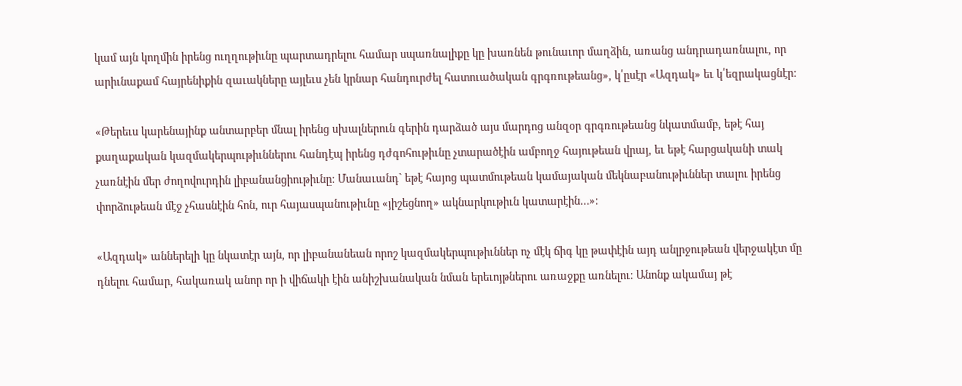կամ այն կողմին իրենց ուղղութիւնը պարտադրելու համար սպառնալիքը կը խառնեն թունաւոր մաղձին, առանց անդրադառնալու, որ արիւնաքամ հայրենիքին զաւակները այլեւս չեն կրնար հանդուրժել հատուածական գրգռութեանց», կ՛ըսէր «Ազդակ» եւ կ՛եզրակացնէր:

«Թերեւս կարենայինք անտարբեր մնալ իրենց սխալներուն գերին դարձած այս մարդոց անզօր գրգռութեանց նկատմամբ, եթէ հայ քաղաքական կազմակերպութիւններու հանդէպ իրենց դժգոհութիւնը չտարածէին ամբողջ հայութեան վրայ, եւ եթէ հարցականի տակ չառնէին մեր ժողովուրդին լիբանանցիութիւնը: Մանաւանդ` եթէ հայոց պատմութեան կամայական մեկնաբանութիւններ տալու իրենց փորձութեան մէջ չհասնէին հոն, ուր հայասպանութիւնը «յիշեցնող» ակնարկութիւն կատարէին…»:

«Ազդակ» աններելի կը նկատէր այն, որ լիբանանեան որոշ կազմակերպութիւններ ոչ մէկ ճիգ կը թափէին այդ անլրջութեան վերջակէտ մը դնելու համար, հակառակ անոր որ ի վիճակի էին անիշխանական նման երեւոյթներու առաջքը առնելու: Անոնք ակամայ թէ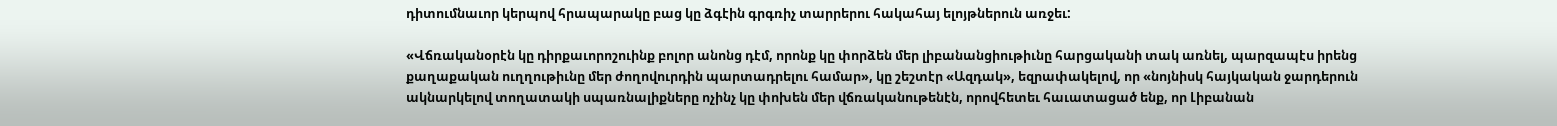դիտումնաւոր կերպով հրապարակը բաց կը ձգէին գրգռիչ տարրերու հակահայ ելոյթներուն առջեւ:

«Վճռականօրէն կը դիրքաւորոշուինք բոլոր անոնց դէմ, որոնք կը փորձեն մեր լիբանանցիութիւնը հարցականի տակ առնել, պարզապէս իրենց քաղաքական ուղղութիւնը մեր ժողովուրդին պարտադրելու համար», կը շեշտէր «Ազդակ», եզրափակելով, որ «նոյնիսկ հայկական ջարդերուն ակնարկելով տողատակի սպառնալիքները ոչինչ կը փոխեն մեր վճռականութենէն, որովհետեւ հաւատացած ենք, որ Լիբանան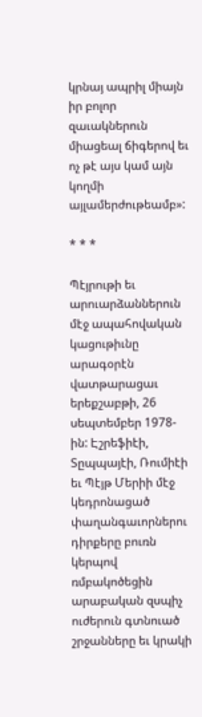կրնայ ապրիլ միայն իր բոլոր զաւակներուն միացեալ ճիգերով եւ ոչ թէ այս կամ այն կողմի այլամերժութեամբ»:

* * *

Պէյրութի եւ արուարձաններուն մէջ ապահովական կացութիւնը արագօրէն վատթարացաւ երեքշաբթի, 26 սեպտեմբեր 1978-ին: Էշրեֆիէի, Տըպպայէի, Ռումիէի եւ Պէյթ Մերիի մէջ կեդրոնացած փաղանգաւորներու դիրքերը բուռն կերպով ռմբակոծեցին արաբական զսպիչ ուժերուն գտնուած շրջանները եւ կրակի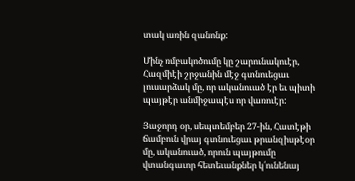տակ առին զանոնք:

Մինչ ռմբակոծումը կը շարունակուէր, Հազմիէի շրջանին մէջ գտնուեցաւ լուսարձակ մը, որ ականուած էր եւ պիտի պայթէր անմիջապէս որ վառուէր:

Յաջորդ օր, սեպտեմբեր 27-ին, Հատէթի ճամբուն վրայ գտնուեցաւ թրանզիսթէօր մը, ականուած, որուն պայթումը վտանգաւոր հետեւանքներ կ՛ունենայ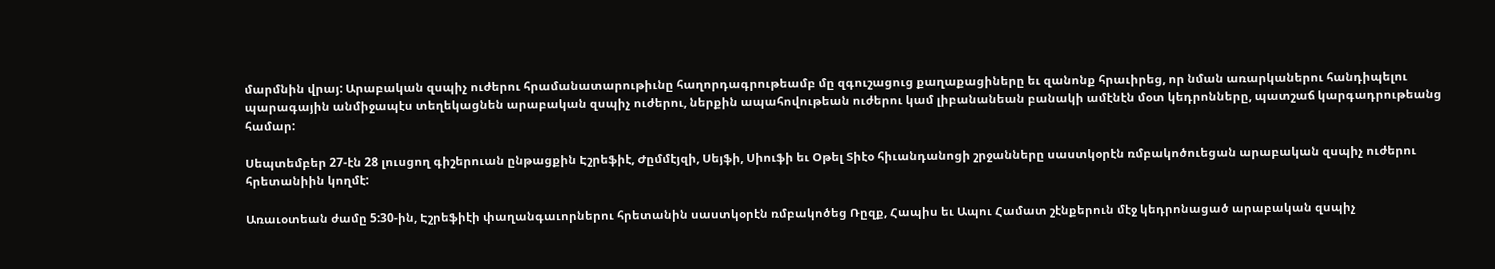մարմնին վրայ: Արաբական զսպիչ ուժերու հրամանատարութիւնը հաղորդագրութեամբ մը զգուշացուց քաղաքացիները եւ զանոնք հրաւիրեց, որ նման առարկաներու հանդիպելու պարագային անմիջապէս տեղեկացնեն արաբական զսպիչ ուժերու, ներքին ապահովութեան ուժերու կամ լիբանանեան բանակի ամէնէն մօտ կեդրոնները, պատշաճ կարգադրութեանց համար:

Սեպտեմբեր 27-էն 28 լուսցող գիշերուան ընթացքին Էշրեֆիէ, Ժըմմէյզի, Սեյֆի, Սիուֆի եւ Օթել Տիէօ հիւանդանոցի շրջանները սաստկօրէն ռմբակոծուեցան արաբական զսպիչ ուժերու հրետանիին կողմէ:

Առաւօտեան ժամը 5:30-ին, Էշրեֆիէի փաղանգաւորներու հրետանին սաստկօրէն ռմբակոծեց Ռըզք, Հապիս եւ Ապու Համատ շէնքերուն մէջ կեդրոնացած արաբական զսպիչ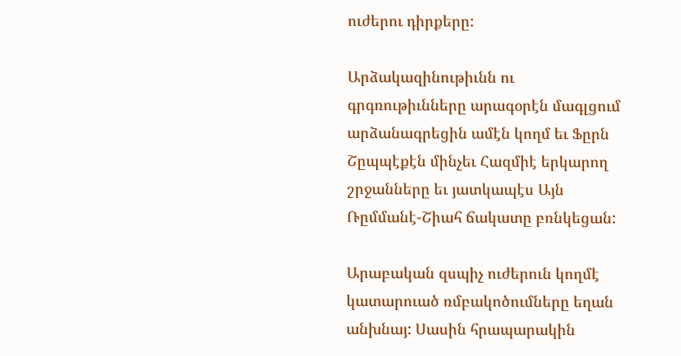ուժերու դիրքերը:

Արձակազինութիւնն ու գրգռութիւնները արագօրէն մագլցում արձանագրեցին ամէն կողմ եւ Ֆըրն Շըպպէքէն մինչեւ Հազմիէ երկարող շրջանները եւ յատկապէս Այն Ռըմմանէ-Շիահ ճակատը բռնկեցան:

Արաբական զսպիչ ուժերուն կողմէ կատարուած ռմբակոծումները եղան անխնայ: Սասին հրապարակին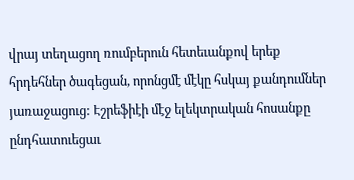վրայ տեղացող ռումբերուն հետեւանքով երեք հրդեհներ ծագեցան, որոնցմէ մէկը հսկայ քանդումներ յառաջացուց: Էշրեֆիէի մէջ ելեկտրական հոսանքը ընդհատուեցաւ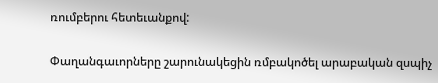ռումբերու հետեւանքով:

Փաղանգաւորները շարունակեցին ռմբակոծել արաբական զսպիչ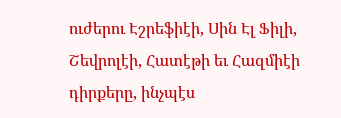ուժերու Էշրեֆիէի, Սին Էլ Ֆիլի, Շեվրոլէի, Հատէթի եւ Հազմիէի դիրքերը, ինչպէս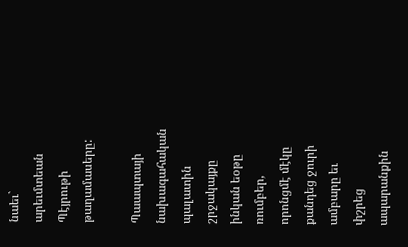նաեւ` արեւմտեան Պէյրութի թաղամասերը:

Պաապտայի նախագահական պալատին շրջակայքը ինկան եօթը ռումբեր, որոնցմէ մէկը քանդեց ջուրի ամբարը եւ փշրեց ապարանքին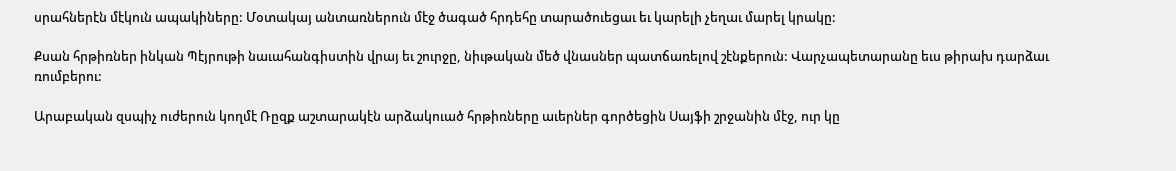սրահներէն մէկուն ապակիները: Մօտակայ անտառներուն մէջ ծագած հրդեհը տարածուեցաւ եւ կարելի չեղաւ մարել կրակը:

Քսան հրթիռներ ինկան Պէյրութի նաւահանգիստին վրայ եւ շուրջը, նիւթական մեծ վնասներ պատճառելով շէնքերուն: Վարչապետարանը եւս թիրախ դարձաւ ռումբերու:

Արաբական զսպիչ ուժերուն կողմէ Ռըզք աշտարակէն արձակուած հրթիռները աւերներ գործեցին Սայֆի շրջանին մէջ, ուր կը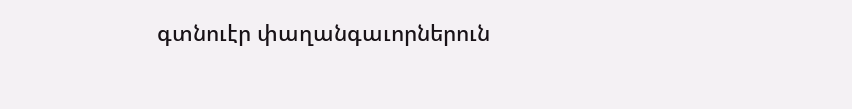գտնուէր փաղանգաւորներուն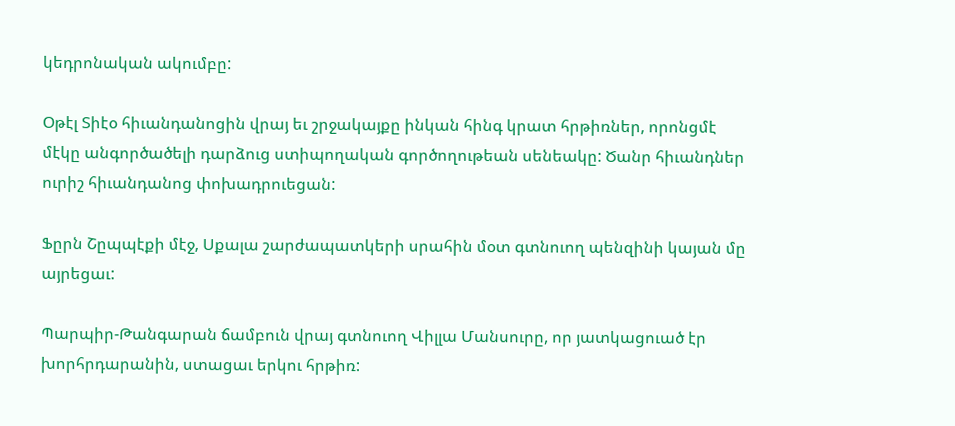կեդրոնական ակումբը:

Օթէլ Տիէօ հիւանդանոցին վրայ եւ շրջակայքը ինկան հինգ կրատ հրթիռներ, որոնցմէ մէկը անգործածելի դարձուց ստիպողական գործողութեան սենեակը: Ծանր հիւանդներ ուրիշ հիւանդանոց փոխադրուեցան:

Ֆըրն Շըպպէքի մէջ, Սքալա շարժապատկերի սրահին մօտ գտնուող պենզինի կայան մը այրեցաւ:

Պարպիր-Թանգարան ճամբուն վրայ գտնուող Վիլլա Մանսուրը, որ յատկացուած էր խորհրդարանին, ստացաւ երկու հրթիռ: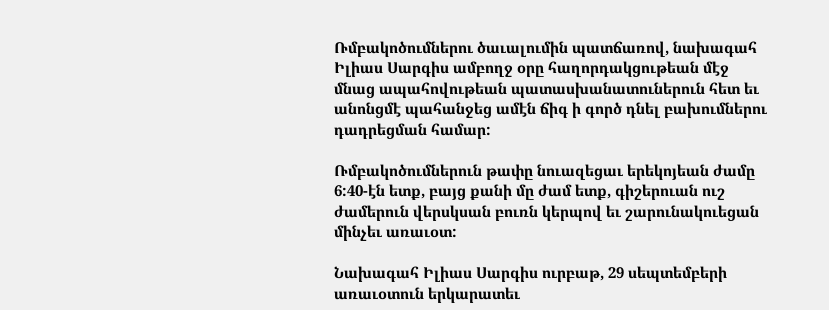Ռմբակոծումներու ծաւալումին պատճառով, նախագահ Իլիաս Սարգիս ամբողջ օրը հաղորդակցութեան մէջ մնաց ապահովութեան պատասխանատուներուն հետ եւ անոնցմէ պահանջեց ամէն ճիգ ի գործ դնել բախումներու դադրեցման համար:

Ռմբակոծումներուն թափը նուազեցաւ երեկոյեան ժամը 6:40-էն ետք, բայց քանի մը ժամ ետք, գիշերուան ուշ ժամերուն վերսկսան բուռն կերպով եւ շարունակուեցան մինչեւ առաւօտ:

Նախագահ Իլիաս Սարգիս ուրբաթ, 29 սեպտեմբերի առաւօտուն երկարատեւ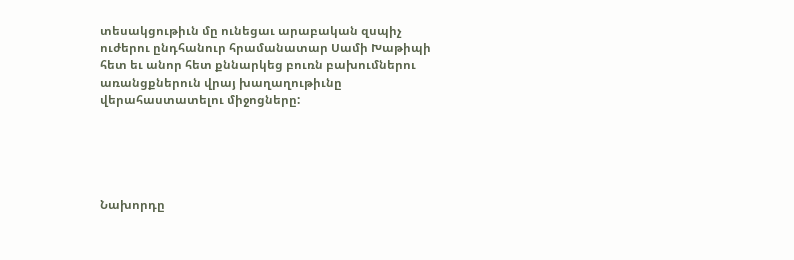տեսակցութիւն մը ունեցաւ արաբական զսպիչ ուժերու ընդհանուր հրամանատար Սամի Խաթիպի հետ եւ անոր հետ քննարկեց բուռն բախումներու առանցքներուն վրայ խաղաղութիւնը վերահաստատելու միջոցները:





Նախորդը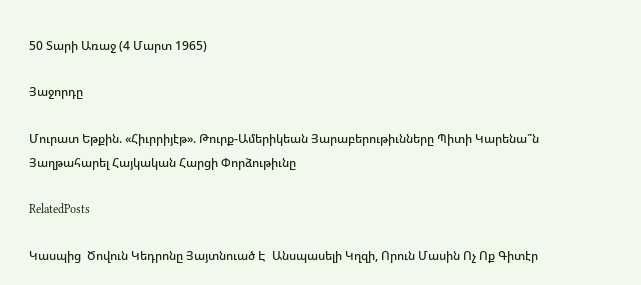50 Տարի Առաջ (4 Մարտ 1965)

Յաջորդը

Մուրատ Եթքին. «Հիւրրիյէթ». Թուրք-Ամերիկեան Յարաբերութիւնները Պիտի Կարենա՞ն Յաղթահարել Հայկական Հարցի Փորձութիւնը

RelatedPosts

Կասպից  Ծովուն Կեդրոնը Յայտնուած Է  Անսպասելի Կղզի, Որուն Մասին Ոչ Ոք Գիտէր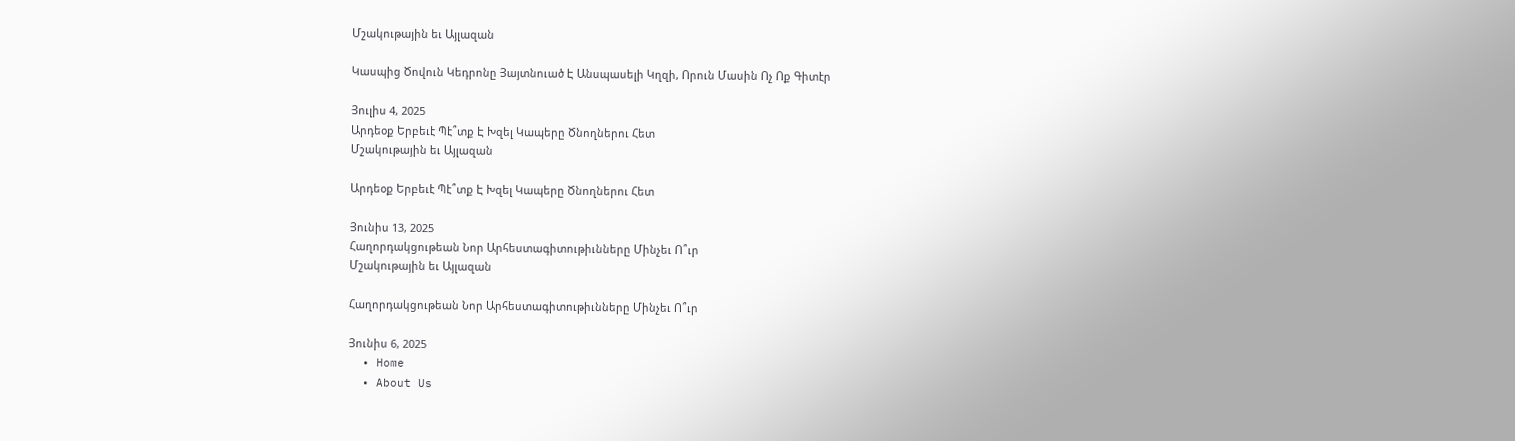Մշակութային եւ Այլազան

Կասպից Ծովուն Կեդրոնը Յայտնուած Է Անսպասելի Կղզի, Որուն Մասին Ոչ Ոք Գիտէր

Յուլիս 4, 2025
Արդեօք Երբեւէ Պէ՞տք Է Խզել Կապերը Ծնողներու Հետ
Մշակութային եւ Այլազան

Արդեօք Երբեւէ Պէ՞տք Է Խզել Կապերը Ծնողներու Հետ

Յունիս 13, 2025
Հաղորդակցութեան Նոր Արհեստագիտութիւնները Մինչեւ Ո՞ւր
Մշակութային եւ Այլազան

Հաղորդակցութեան Նոր Արհեստագիտութիւնները Մինչեւ Ո՞ւր

Յունիս 6, 2025
  • Home
  • About Us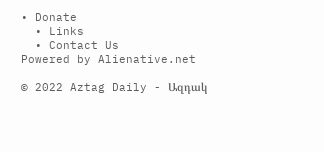• Donate
  • Links
  • Contact Us
Powered by Alienative.net

© 2022 Aztag Daily - Ազդակ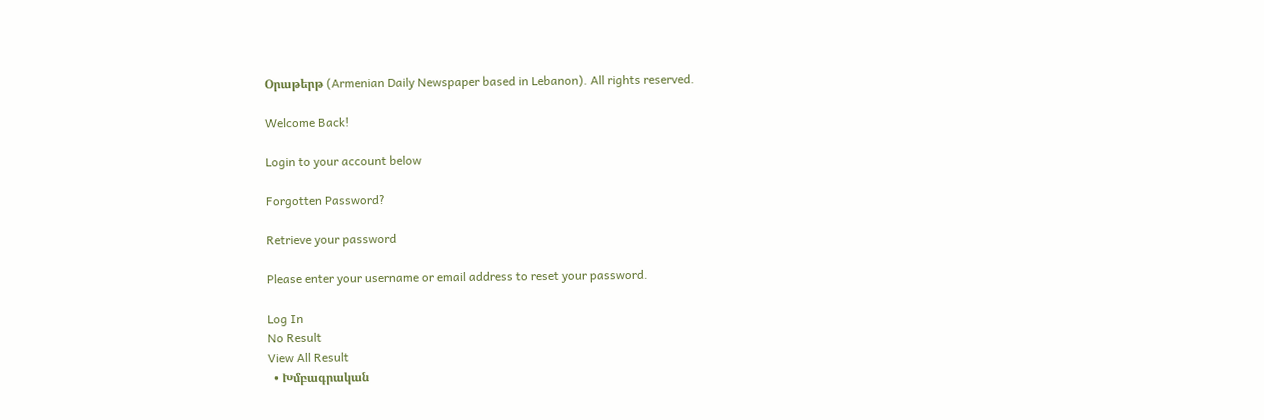Օրաթերթ (Armenian Daily Newspaper based in Lebanon). All rights reserved.

Welcome Back!

Login to your account below

Forgotten Password?

Retrieve your password

Please enter your username or email address to reset your password.

Log In
No Result
View All Result
  • Խմբագրական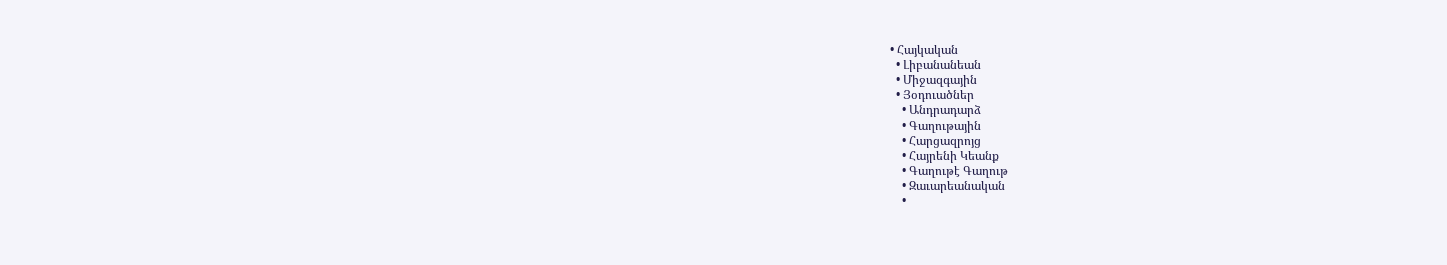• Հայկական
  • Լիբանանեան
  • Միջազգային
  • Յօդուածներ
    • Անդրադարձ
    • Գաղութային
    • Հարցազրոյց
    • Հայրենի Կեանք
    • Գաղութէ Գաղութ
    • Զաւարեանական
    •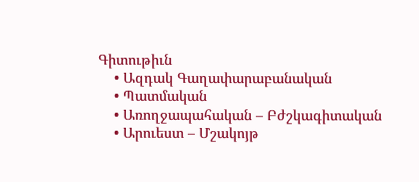Գիտութիւն
    • Ազդակ Գաղափարաբանական
    • Պատմական
    • Առողջապահական – Բժշկագիտական
    • Արուեստ – Մշակոյթ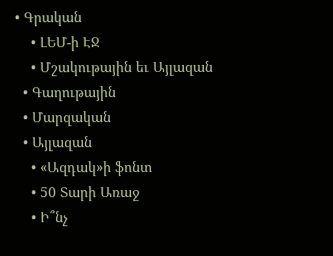• Գրական
    • ԼԵՄ-ի ԷՋ
    • Մշակութային եւ Այլազան
  • Գաղութային
  • Մարզական
  • Այլազան
    • «Ազդակ»ի ֆոնտ
    • 50 Տարի Առաջ
    • Ի՞նչ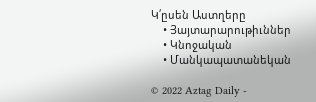Կ՛ըսեն Աստղերը
    • Յայտարարութիւններ
    • Կնոջական
    • Մանկապատանեկան

© 2022 Aztag Daily -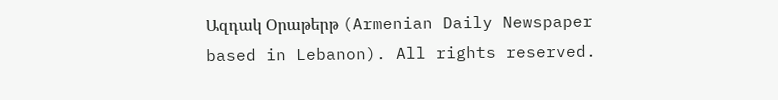Ազդակ Օրաթերթ (Armenian Daily Newspaper based in Lebanon). All rights reserved.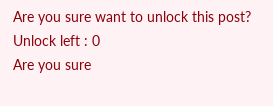Are you sure want to unlock this post?
Unlock left : 0
Are you sure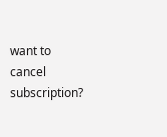want to cancel subscription?